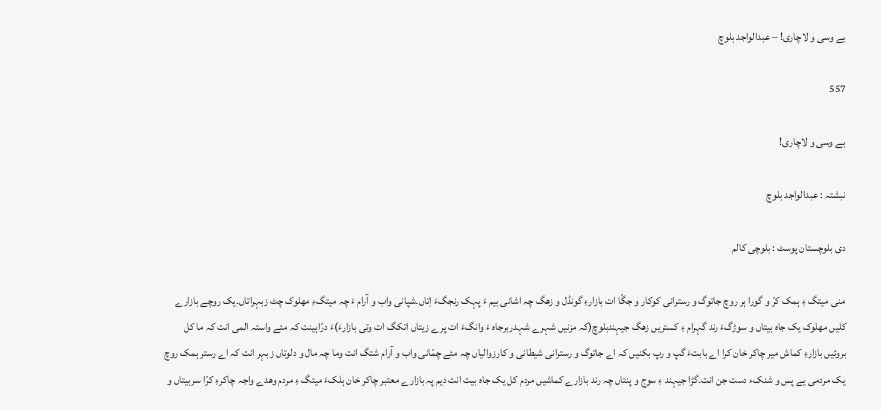بے وسی و لاچاری! – عبدالواجد بلوچ

557

بے وسی و لاچاری!

نبشتہ : عبدالواجد بلوچ

دی بلوچستان پوسٹ : بلوچی کالم

منی میتگ ءِ ہمک کرّ و گورا ہر روچ جاتوگ و رسترانی کوکار و جگّا ات بازارءِ گونڈل و زھگ چہ اشانی بیم ءَ پہک رنجگءَ اِتاں۔شپانی واب و آرام ءَ چہ میتگءِ مھلوک چٹ زبہراتاں۔یک روچے بازارے کلیں مھلوک یک جاہ بیتاں و سوڑگءَ رند گہرام ءِ کستریں زھگ جیہندبلوچ(کہ مزنیں شہرے شہدربرجاہ ءَ وانگءَ ات پرے زیتاں اتکگ ات وتی بازارءَ)ءَ درّاہینت کہ مئے واستہ المی انت کہ ما کل بروئیں بازارءِ کماش میر چاکر خان کرا اے بابتءَ گپ و رپ بکنیں کہ اے جاتوگ و رسترانی شیطانی و کارزوالیاں چہ مئے چمّانی واب و آرام شتگ انت وما چہ مال و دلوتاں زبہر انت کہ اے رستر ہمک روچ یک مردمی یے پس و شنکء دست جن انت۔گڑا جیہند ءِ سوج و پنتاں چہ رند بازارے کماشیں مردم کل یک جاہ بیت انت دیم پہ بازارے معتبر چاکر خان ہلکءَ میتگ ءِ مردم وھدے واجہ چاکرءِ کرّا سربیتاں و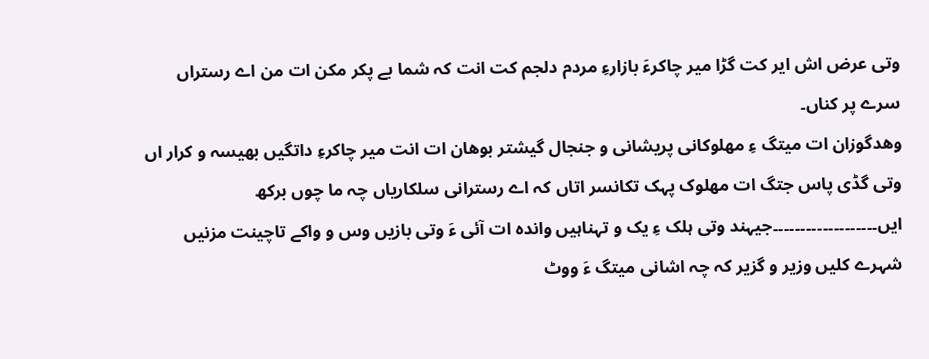وتی عرض اش ایر کت گڑا میر چاکرءَ بازارءِ مردم دلجم کت انت کہ شما بے پکر مکن ات من اے رستراں سرے پر کناں۔
وھدگوزان ات میتگ ءِ مھلوکانی پریشانی و جنجال گیشتر بوھان ات انت میر چاکرءِ داتگیں بھیسہ و کرار اں وتی گڈی پاس جتگ ات مھلوک پہک تکانسر اتاں کہ اے رسترانی سلکاریاں چہ ما چوں برکھ ایں۔۔۔۔۔۔۔۔۔۔۔۔۔۔۔۔۔۔۔جیہند وتی ہلک ءِ یک و تہناہیں واندہ ات آئی ءَ وتی بازیں وس و واکے تاچینت مزنیں شہرے کلیں وزیر و گزیر کہ چہ اشانی میتگ ءَ ووٹ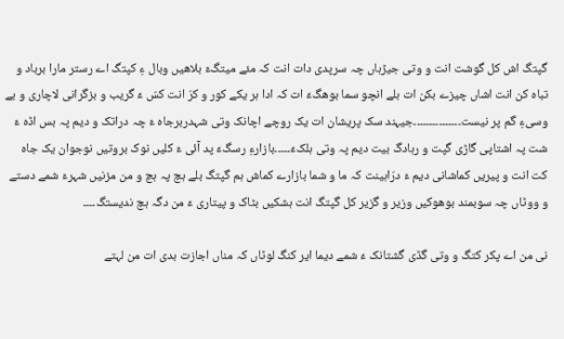گپتگ اش کل گوشت انت و وتی جیڑہاں چہ سرپدی دات انت کہ مئے میتگءَ بلاھیں وبال ءِ کپتگ اے رستر مارا برباد و تباہ کن انت اشاں چیزے بکن ات بلے انچو سما بوھگءَ ات کہ ادا ہر یکے کور و کرّ انت کسّ ءَ گریب و بزگرانی لاچاری و بے وسیءِ گم پر نیست۔۔۔۔۔۔۔۔۔۔۔۔۔۔۔جیہند سک پریشان ات یک روچے اچانک وتی شہدربرجاہ ءَ چہ دراتک و دیم پہ بس اڈہ ءَ شت پہ اشتاپی گاڑی گپت و رہادگ بیت دیم پہ وتی ہلکءَ۔۔۔۔۔بازارءِ رسگءَ پد آئی ءَ کلیں نوک بروتیں نوجوان یک جاہ کت انت و پیریں کماشانی دیم ءَ درّاہینت کہ ما و شما بازارے کماش ہم گپتگ بلے ہچ پہ ہچ و من مزنیں شہرءَ شمے دستے و ووٹاں چہ سوبمند بوھوکیں وزیر و گزیر کل گپتگ انت ہشکیں بٹاک و پیتاری ءَ من دگہ ہچ ندیستگ۔۔۔۔

نی من اے پکر کتگ و وتی گڈی گشتانک ءَ شمے دیما ایر کنگ لوٹاں کہ مناں اجازت بدی ات من لہتے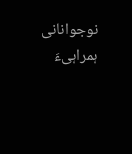نوجوانانی ہمراہیءَ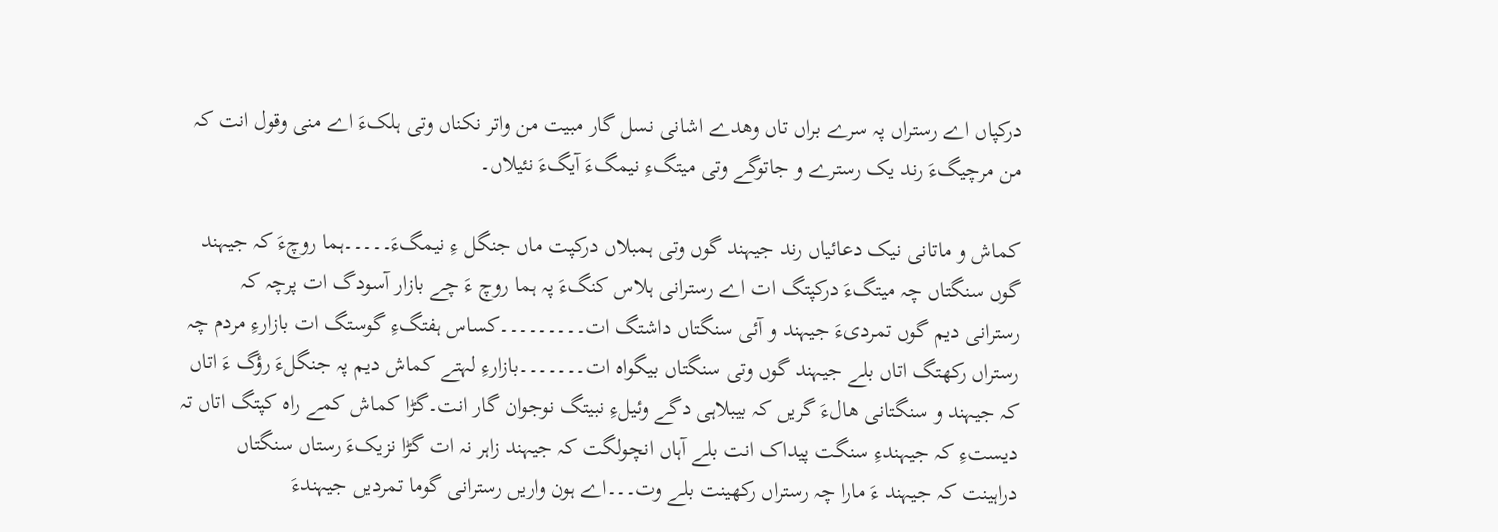درکپاں اے رستراں پہ سرے براں تاں وھدے اشانی نسل گار مبیت من واتر نکناں وتی ہلکءَ اے منی وقول انت کہ من مرچیگءَ رند یک رسترے و جاتوگے وتی میتگءِ نیمگءَ آیگءَ نئیلاں۔

کماش و ماتانی نیک دعائیاں رند جیہند گوں وتی ہمبلاں درکپت ماں جنگل ءِ نیمگءَ۔۔۔۔۔ہما روچءَ کہ جیہند گوں سنگتاں چہ میتگءَ درکپتگ ات اے رسترانی ہلاس کنگءَ پہ ہما روچ ءَ چے بازار آسودگ ات پرچہ کہ رسترانی دیم گوں تمردیءَ جیہند و آئی سنگتاں داشتگ ات۔۔۔۔۔۔۔۔۔کساس ہفتگءِ گوستگ ات بازارءِ مردم چہ رستراں رکھتگ اتاں بلے جیہند گوں وتی سنگتاں بیگواہ ات۔۔۔۔۔۔۔بازارءِ لہتے کماش دیم پہ جنگلءَ رؤگ ءَ اتاں کہ جیہند و سنگتانی ھالءَ گریں کہ بیبلاہی دگے وئیلءِ نبیتگ نوجوان گار انت۔گڑا کماش کمے راہ کپتگ اتاں تہ دیستءِ کہ جیہندءِ سنگت پیداک انت بلے آہاں انچولگت کہ جیہند زاہر نہ ات گڑا نزیکءَ رستاں سنگتاں دراہینت کہ جیہند ءَ مارا چہ رستراں رکھینت بلے وت۔۔۔اے ہون واریں رسترانی گوما تمردیں جیہندءَ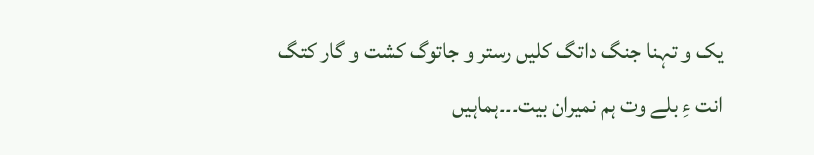یک و تہنا جنگ داتگ کلیں رستر و جاتوگ کشت و گار کتگ انت ءِ بلے وت ہم نمیران بیت۔۔۔ہماہیں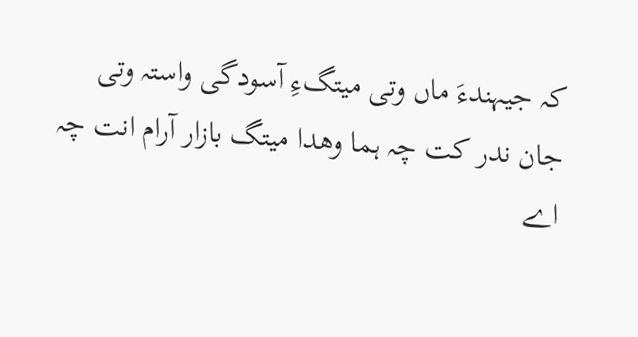کہ جیہندءَ ماں وتی میتگءِ آسودگی واستہ وتی جان ندر کت چہ ہما وھدا میتگ بازار آرام انت چہ اے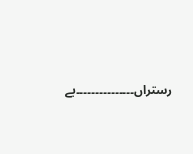رستراں۔۔۔۔۔۔۔۔۔۔۔۔۔۔۔بے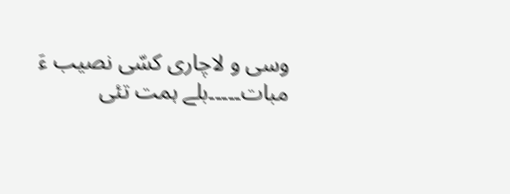وسی و لاچاری کسّی نصیب ءَ مبات۔۔۔۔۔بلے ہمت تئی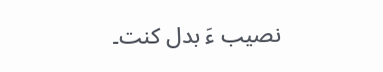نصیب ءَ بدل کنت۔